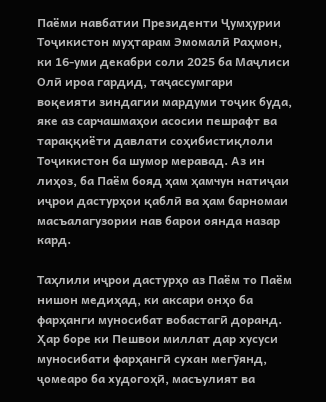Паёми навбатии Президенти Ҷумҳурии Тоҷикистон муҳтарам Эмомалӣ Раҳмон, ки 16-уми декабри соли 2025 ба Маҷлиси Олӣ ироа гардид, таҷассумгари воқеияти зиндагии мардуми тоҷик буда, яке аз сарчашмаҳои асосии пешрафт ва тараққиёти давлати соҳибистиқлоли Тоҷикистон ба шумор меравад. Аз ин лиҳоз, ба Паём бояд ҳам ҳамчун натиҷаи иҷрои дастурҳои қаблӣ ва ҳам барномаи масъалагузории нав барои оянда назар кард.

Таҳлили иҷрои дастурҳо аз Паём то Паём нишон медиҳад, ки аксари онҳо ба фарҳанги муносибат вобастагӣ доранд. Ҳар боре ки Пешвои миллат дар хусуси муносибати фарҳангӣ сухан мегӯянд, ҷомеаро ба худогоҳӣ, масъулият ва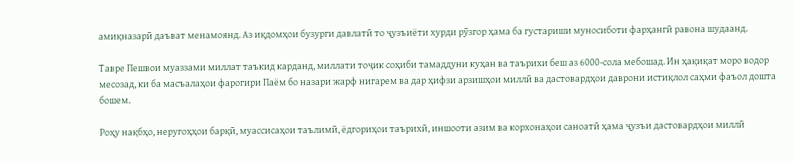амиқназарӣ даъват менамоянд. Аз иқдомҳои бузурги давлатӣ то ҷузъиёти хурди рӯзгор ҳама ба густариши муносиботи фарҳангӣ равона шудаанд.

Тавре Пешвои муаззами миллат таъкид карданд, миллати тоҷик соҳиби тамаддуни куҳан ва таърихи беш аз 6000-сола мебошад. Ин ҳақиқат моро водор месозад, ки ба масъалаҳои фарогири Паём бо назари жарф нигарем ва дар ҳифзи арзишҳои миллӣ ва дастовардҳои даврони истиқлол саҳми фаъол дошта бошем.

Роҳу нақбҳо, неругоҳҳои барқӣ, муассисаҳои таълимӣ, ёдгориҳои таърихӣ, иншооти азим ва корхонаҳои саноатӣ ҳама ҷузъи дастовардҳои миллӣ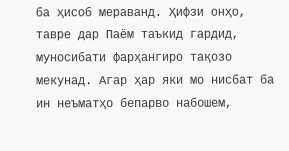ба ҳисоб мераванд. Ҳифзи онҳо, тавре дар Паём таъкид гардид, муносибати фарҳангиро тақозо мекунад. Агар ҳар яки мо нисбат ба ин неъматҳо бепарво набошем,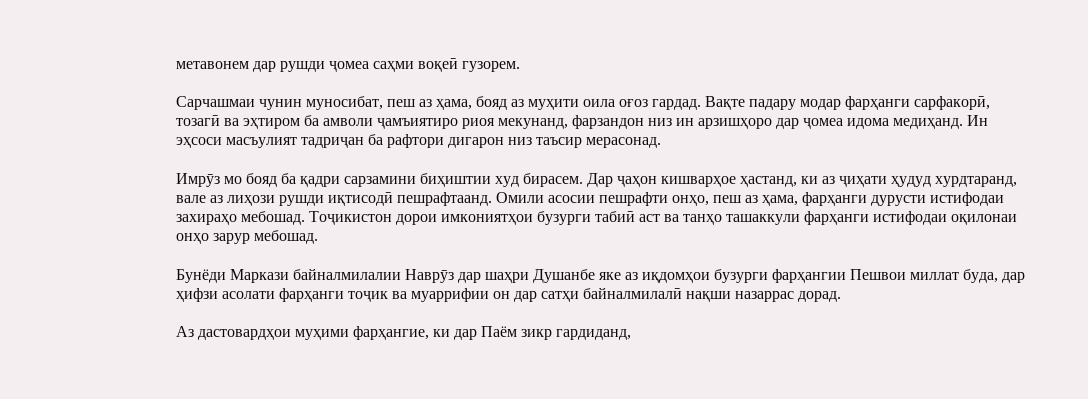метавонем дар рушди ҷомеа саҳми воқеӣ гузорем.

Сарчашмаи чунин муносибат, пеш аз ҳама, бояд аз муҳити оила оғоз гардад. Вақте падару модар фарҳанги сарфакорӣ, тозагӣ ва эҳтиром ба амволи ҷамъиятиро риоя мекунанд, фарзандон низ ин арзишҳоро дар ҷомеа идома медиҳанд. Ин эҳсоси масъулият тадриҷан ба рафтори дигарон низ таъсир мерасонад.

Имрӯз мо бояд ба қадри сарзамини биҳиштии худ бирасем. Дар ҷаҳон кишварҳое ҳастанд, ки аз ҷиҳати ҳудуд хурдтаранд, вале аз лиҳози рушди иқтисодӣ пешрафтаанд. Омили асосии пешрафти онҳо, пеш аз ҳама, фарҳанги дурусти истифодаи захираҳо мебошад. Тоҷикистон дорои имкониятҳои бузурги табиӣ аст ва танҳо ташаккули фарҳанги истифодаи оқилонаи онҳо зарур мебошад.

Бунёди Маркази байналмилалии Наврӯз дар шаҳри Душанбе яке аз иқдомҳои бузурги фарҳангии Пешвои миллат буда, дар ҳифзи асолати фарҳанги тоҷик ва муаррифии он дар сатҳи байналмилалӣ нақши назаррас дорад.

Аз дастовардҳои муҳими фарҳангие, ки дар Паём зикр гардиданд,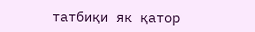татбиқи як қатор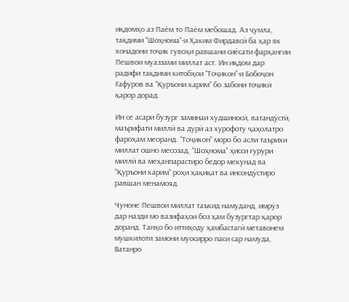иқдомҳо аз Паём то Паём мебошад. Аз ҷумла, тақдими “Шоҳнома”-и Ҳаким Фирдавсӣ ба ҳар як хонадони тоҷик гувоҳи равшани сиёсати фарҳангии Пешвои муаззами миллат аст. Ин иқдом дар радифи тақдими китобҳои “Тоҷикон”-и Бобоҷон Ғафуров ва “Қуръони карим” бо забони тоҷикӣ қарор дорад.

Ин се асари бузург заминаи худшиносӣ, ватандӯстӣ, маърифати миллӣ ва дурӣ аз хурофоту ҷаҳолатро фароҳам меоранд. “Тоҷикон” моро бо асли таърихи миллат ошно месозад, “Шоҳнома” ҳисси ғурури миллӣ ва меҳанпарастиро бедор мекунад ва “Қуръони карим” роҳи ҳақиқат ва инсондӯстиро равшан менамояд.

Чуноне Пешвои миллат таъкид намуданд, имрӯз дар назди мо вазифаҳои боз ҳам бузургтар қарор доранд. Танҳо бо иттиҳоду ҳамбастагӣ метавонем мушкилоти замони муосирро паси сар намуда, Ватанро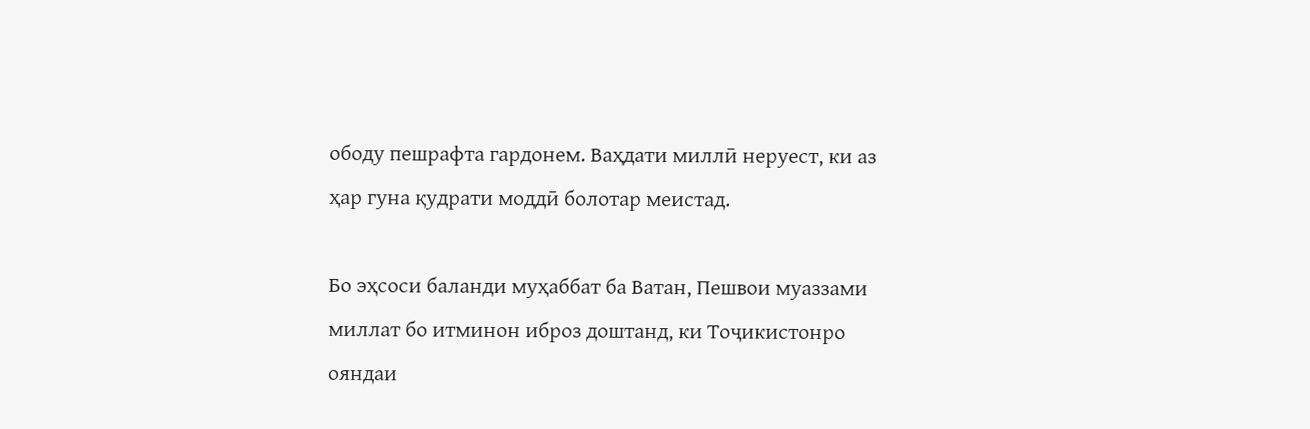ободу пешрафта гардонем. Ваҳдати миллӣ неруест, ки аз ҳар гуна қудрати моддӣ болотар меистад.

Бо эҳсоси баланди муҳаббат ба Ватан, Пешвои муаззами миллат бо итминон иброз доштанд, ки Тоҷикистонро ояндаи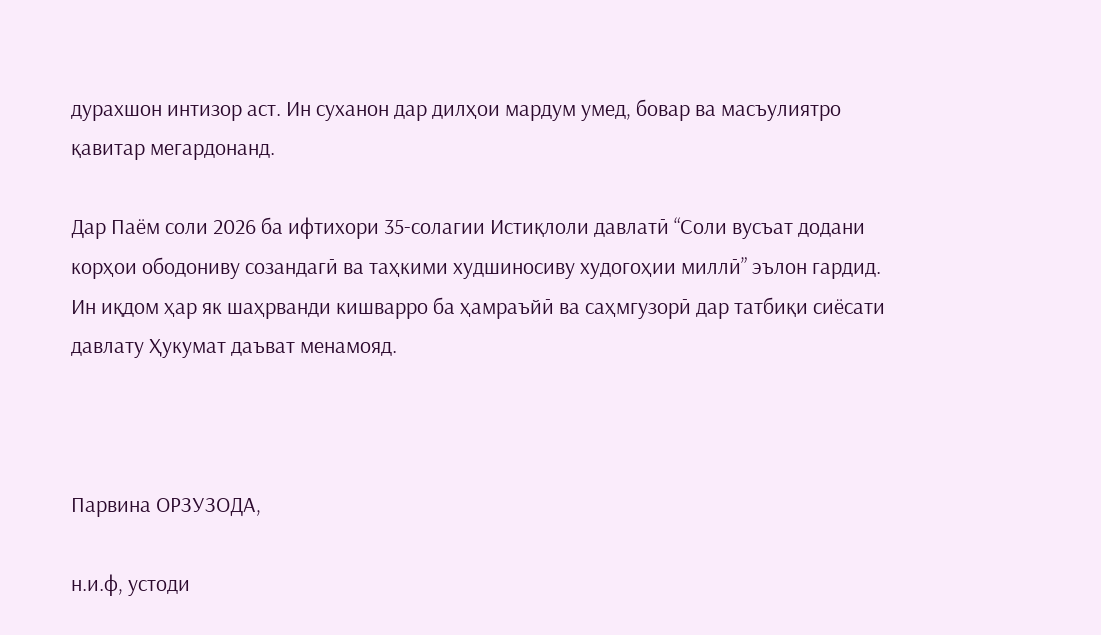дурахшон интизор аст. Ин суханон дар дилҳои мардум умед, бовар ва масъулиятро қавитар мегардонанд.

Дар Паём соли 2026 ба ифтихори 35-солагии Истиқлоли давлатӣ “Соли вусъат додани корҳои ободониву созандагӣ ва таҳкими худшиносиву худогоҳии миллӣ” эълон гардид. Ин иқдом ҳар як шаҳрванди кишварро ба ҳамраъйӣ ва саҳмгузорӣ дар татбиқи сиёсати давлату Ҳукумат даъват менамояд.



Парвина ОРЗУЗОДА,

н.и.ф, устоди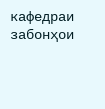кафедраи забонҳои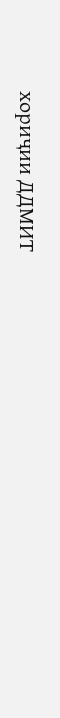хориҷии ДДМИТ